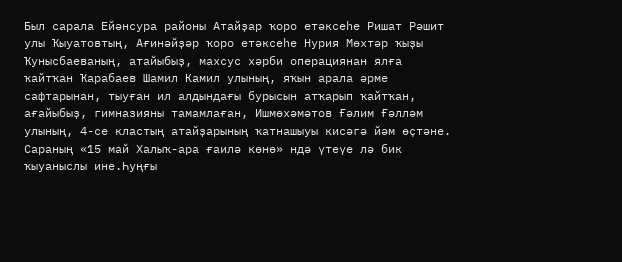Был сарала Ейәнсура районы Атайҙар ҡоро етәксеһе Ришат Рәшит улы Ҡыуатовтың, Ағинәйҙәр ҡоро етәксеһе Нурия Мөхтәр ҡыҙы Ҡунысбаеваның, атайыбыҙ, махсус хәрби операциянан ялға ҡайтҡан Ҡарабаев Шамил Камил улының, яҡын арала әрме сафтарынан, тыуған ил алдындағы бурысын атҡарып ҡайтҡан, ағайыбыҙ, гимназияны тамамлаған, Ишмөхәмәтов Ғәлим Ғәлләм улының, 4-се кластың атайҙарының ҡатнашыуы кисәгә йәм өҫтәне. Сараның «15 май Халыҡ-ара ғаилә көнө» ндә үтеүе лә бик ҡыуаныслы ине.Һуңғы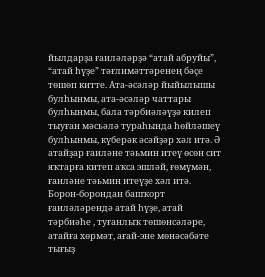йылдарҙа ғаиләләрҙә “атай абруйы”, “атай һүҙе” тәғлимәттәренең бәҫе төшөп китте. Ата-әсәләр йыйылышы булһынмы, ата-әсәләр чаттары булһынмы, бала тәрбиәләүҙә килеп тыуған мәсьәлә тураһында һөйләшеү булһынмы, күберәк әсәйҙәр хәл итә. Ә атайҙар ғаиләне тәьмин итеү өсөн сит яҡтарға китеп аҡса эшләй, ғөмүмән, ғаиләне тәьмин итеүҙе хәл итә.
Борон-борондан башҡорт ғаиләләрендә атай һүҙе, атай тәрбиәһе , туғанлыҡ төшөнсәләре, атайға хөрмәт, ағай-эне мөнәсәбәте тығыҙ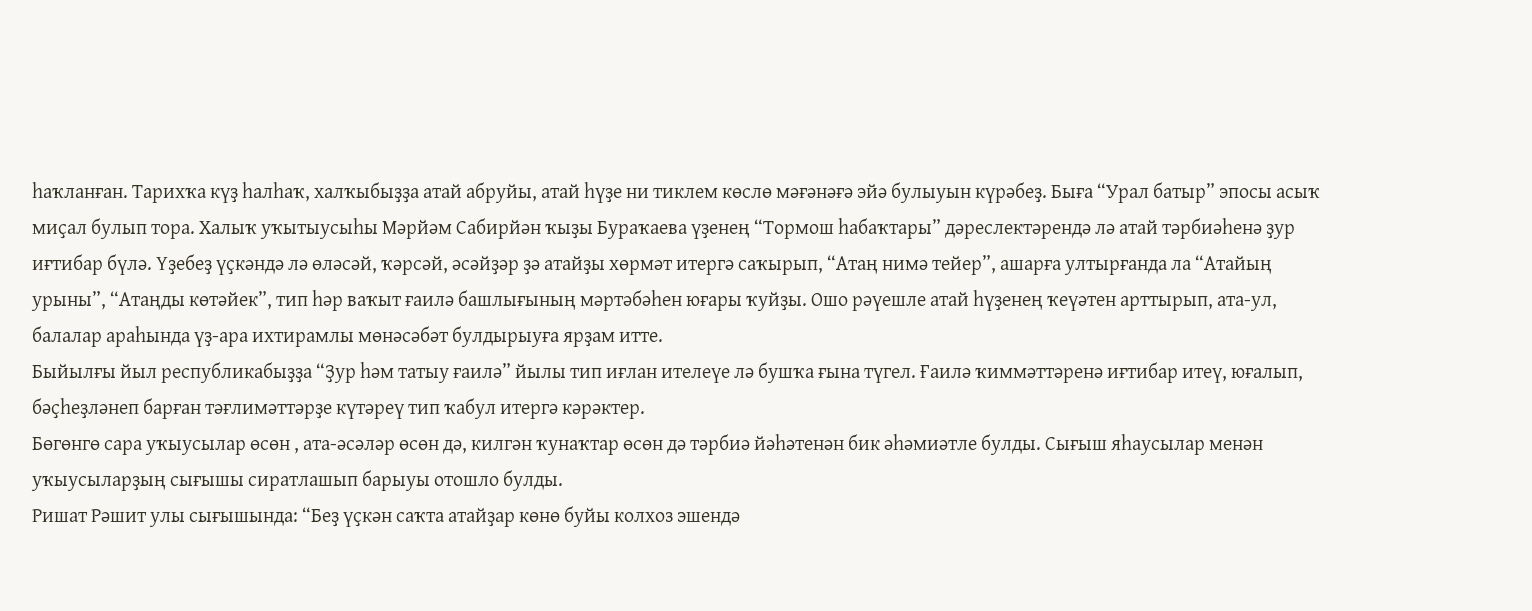һаҡланған. Тарихҡа күҙ һалһаҡ, халҡыбыҙҙа атай абруйы, атай һүҙе ни тиклем көслө мәғәнәғә эйә булыуын күрәбеҙ. Быға “Урал батыр” эпосы асыҡ миҫал булып тора. Халыҡ уҡытыусыһы Мәрйәм Сабирйән ҡыҙы Бураҡаева үҙенең “Тормош һабаҡтары” дәреслектәрендә лә атай тәрбиәһенә ҙур иғтибар бүлә. Үҙебеҙ үҫкәндә лә өләсәй, ҡәрсәй, әсәйҙәр ҙә атайҙы хөрмәт итергә саҡырып, “Атаң нимә тейер”, ашарға ултырғанда ла “Атайың урыны”, “Атаңды көтәйек”, тип һәр ваҡыт ғаилә башлығының мәртәбәһен юғары ҡуйҙы. Ошо рәүешле атай һүҙенең ҡеүәтен арттырып, ата-ул, балалар араһында үҙ-ара ихтирамлы мөнәсәбәт булдырыуға ярҙам итте.
Быйылғы йыл республикабыҙҙа “Ҙур һәм татыу ғаилә” йылы тип иғлан ителеүе лә бушҡа ғына түгел. Ғаилә ҡиммәттәренә иғтибар итеү, юғалып, бәҫһеҙләнеп барған тәғлимәттәрҙе күтәреү тип ҡабул итергә кәрәктер.
Бөгөнгө сара уҡыусылар өсөн , ата-әсәләр өсөн дә, килгән ҡунаҡтар өсөн дә тәрбиә йәһәтенән бик әһәмиәтле булды. Сығыш яһаусылар менән уҡыусыларҙың сығышы сиратлашып барыуы отошло булды.
Ришат Рәшит улы сығышында: “Беҙ үҫкән саҡта атайҙар көнө буйы колхоз эшендә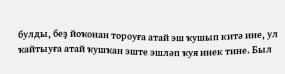булды, беҙ йоҡонан тороуға атай эш ҡушып китә ине, ул ҡайтыуға атай ҡушҡан эште эшләп ҡуя инек тине. Был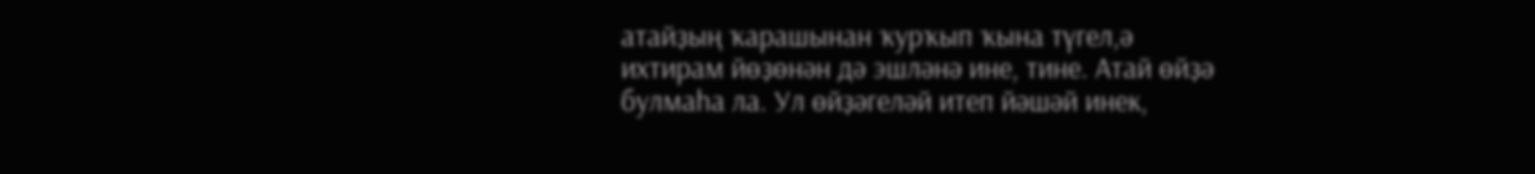атайҙың ҡарашынан ҡурҡып ҡына түгел,ә ихтирам йөҙөнән дә эшләнә ине, тине. Атай өйҙә булмаһа ла. Ул өйҙәгеләй итеп йәшәй инек,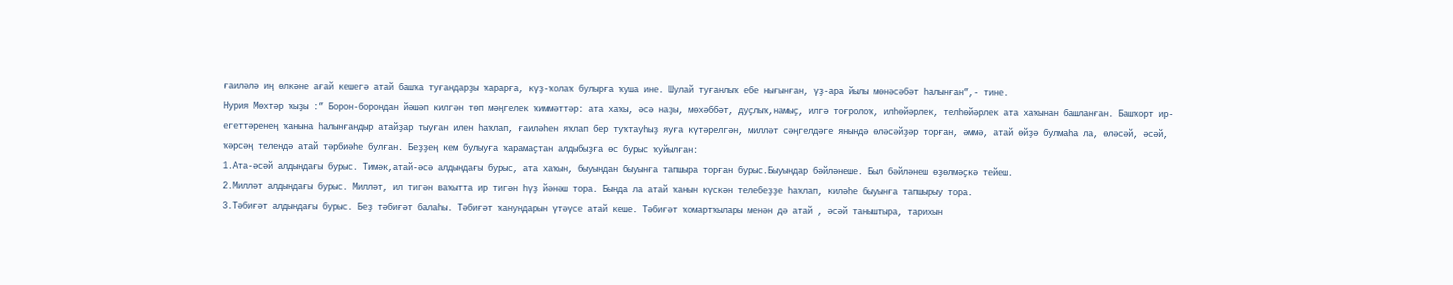ғаиләлә иң өлкәне ағай кешегә атай башҡа туғандарҙы ҡарарға, күҙ-ҡолаҡ булырға ҡуша ине. Шулай туғанлыҡ ебе нығынған, үҙ-ара йылы мөнәсәбәт һалынған”,- тине.
Нурия Мөхтәр ҡыҙы :” Борон-борондан йәшәп килгән төп мәңгелек ҡиммәттәр: ата хаҡы, әсә наҙы, мөхәббәт, дуҫлыҡ,намыҫ, илгә тоғролоҡ, илһөйәрлек, телһөйәрлек ата хаҡынан башланған. Башҡорт ир-егеттәренең ҡанына һалынғандыр атайҙар тыуған илен һаҡлап, ғаиләһен яҡлап бер туҡтауһыҙ яуға күтәрелгән, милләт сәңгелдәге янындә өләсәйҙәр торған, әммә, атай өйҙә булмаһа ла, өләсәй, әсәй, ҡәрсәң телендә атай тәрбиәһе булған. Беҙҙең кем булыуға ҡарамаҫтан алдыбыҙға өс бурыс ҡуйылған:
1.Ата-әсәй алдындағы бурыс. Тимәк,атай-әсә алдындағы бурыс, ата хаҡын, быуындан быуынға тапшыра торған бурыс.Быуындар бәйләнеше. Был бәйләнеш өҙөлмәҫкә тейеш.
2.Милләт алдындағы бурыс. Милләт, ил тигән ваҡытта ир тигән һүҙ йәнәш тора. Бында ла атай ҡанын күскән телебеҙҙе һаҡлап, киләһе быуынға тапшырыу тора.
3.Тәбиғәт алдындағы бурыс. Беҙ тәбиғәт балаһы. Тәбиғәт ҡанундарын үтәүсе атай кеше. Тәбиғәт ҡомартҡылары менән дә атай , әсәй таныштыра, тарихын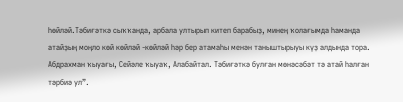һөйләй.Тәбиғәткә сыҡҡанда, арбала ултырып китеп барабыҙ, минең ҡолағымда һаманда атайҙың моңло көй көйләй -көйләй һәр бер атамаһы менән таныштырыуы күҙ алдында тора. Абдрахман ҡыуағы, Сейәле ҡыуаҡ, Алабайтал. Тәбиғәткә булған мөнәсәбәт тә атай һалған тәрбиә ул”.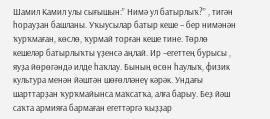Шамил Камил улы сығышын:” Нимә ул батырлыҡ?” , тигән һорауҙан башланы. Уҡыусылар батыр кеше – бер нимәнән ҡурҡмаған, көслө, ҡурмай торған кеше тине. Төрлө кешеләр батырлыҡты үҙенсә аңлай. Ир –егеттең бурысы , яуҙа йөрөгәндә илде һаҡлау. Бының өсөн һаулыҡ, физик культура менән йәштән шөғөлләнеү кәрәк. Ундағы шарттарҙан ҡурҡмайынса маҡсатҡа, алға барыу. Беҙ йәш саҡта армияға бармаған егеттәргә ҡыҙҙар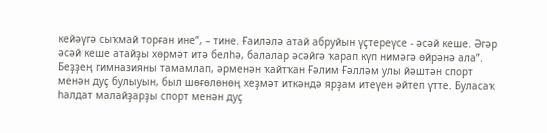кейәүгә сыҡмай торған ине”, – тине. Ғаиләлә атай абруйын үҫтереүсе - әсәй кеше. Әгәр әсәй кеше атайҙы хөрмәт итә белһә, балалар әсәйгә ҡарап күп нимәгә өйрәнә ала”.
Беҙҙең гимназияны тамамлап, әрменән ҡайтҡан Ғәлим Ғәлләм улы йәштән спорт менән дуҫ булыуын, был шөғөлөнөң хеҙмәт иткәндә ярҙам итеүен әйтеп үтте. Буласаҡ һалдат малайҙарҙы спорт менән дуҫ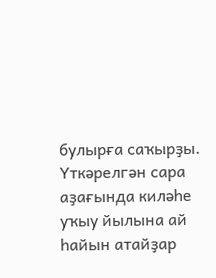булырға саҡырҙы.
Үткәрелгән сара аҙағында киләһе уҡыу йылына ай һайын атайҙар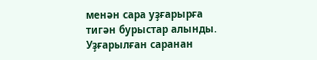менән сара уҙғарырға тигән бурыстар алынды. Уҙғарылған саранан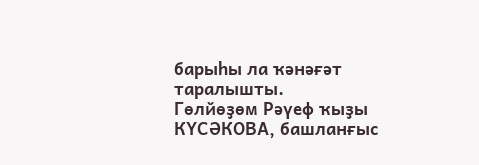барыһы ла ҡәнәғәт таралышты.
Гөлйөҙөм Рәүеф ҡыҙы КҮСӘКОВА, башланғыс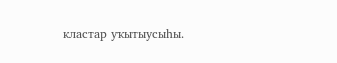кластар уҡытыусыһы.